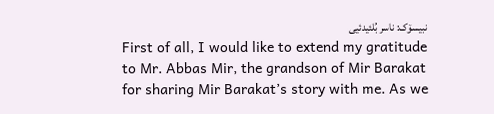نبیسۆک: ناسر بُلئیدئیی
First of all, I would like to extend my gratitude to Mr. Abbas Mir, the grandson of Mir Barakat for sharing Mir Barakat’s story with me. As we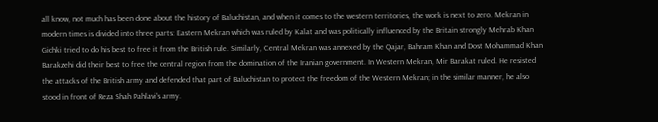all know, not much has been done about the history of Baluchistan, and when it comes to the western territories, the work is next to zero. Mekran in modern times is divided into three parts: Eastern Mekran which was ruled by Kalat and was politically influenced by the Britain strongly Mehrab Khan Gichki tried to do his best to free it from the British rule. Similarly, Central Mekran was annexed by the Qajar, Bahram Khan and Dost Mohammad Khan Barakzehi did their best to free the central region from the domination of the Iranian government. In Western Mekran, Mir Barakat ruled. He resisted the attacks of the British army and defended that part of Baluchistan to protect the freedom of the Western Mekran; in the similar manner, he also stood in front of Reza Shah Pahlavi's army.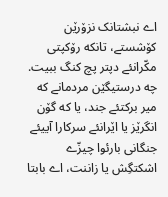اے نبشتانک نزۆرێن کۆشستے، تانکه رۆکپتی مکّرانئے دپتر پچ کنگ ببیت. چه درستیگێن مردمانے که میر برکتئے جند، یا که گۆن انگرێز یا اێرانئے سرکارا آییئے جنگانی بارئوا چیزّے اشکتگِش یا زاننت، اے بابتا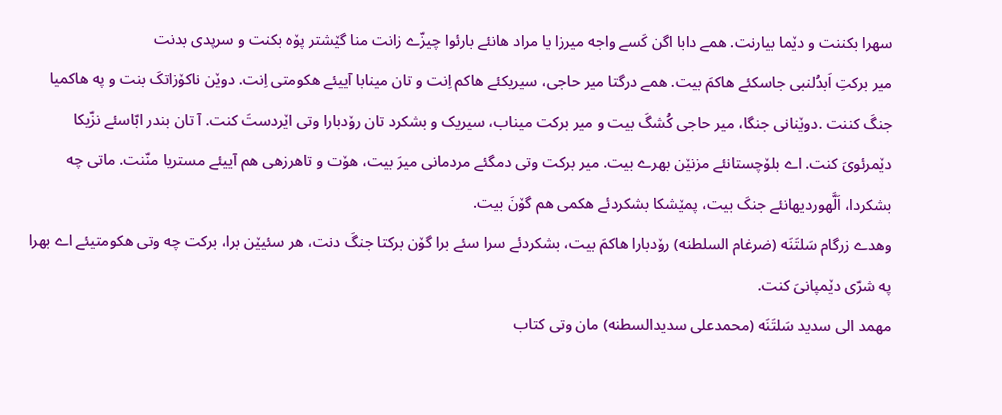سهرا بکننت و دێما بیارنت. همے دابا اگن کَسے واجه میرزا یا مراد هانئے بارئوا چیزّے زانت منا گێشتر پۆه بکنت و سرپدی بدنت
میر برکتِ اَبدُلنبی جاسکئے هاکمَ بیت. همے درگتا میر حاجی، سیریکئے هاکم اِنت و تان مینابا آییئے هکومتی اِنت. دوێن ناکۆزاتکَ بنت و په هاکمیا جنگَ کننت .دوێنانی جنگا، میر حاجی کُشگَ بیت و میر برکت میناب، سیریک و بشکرد تان رۆدبارا وتی اێردستَ کنت. آ تان بندر ابّاسئے نزّیکا دێمرئویَ کنت. اے بلۆچستانئے مزنێن بهرے بیت. میر برکت وتی دمگئے مردمانی میرَ بیت، هۆت و تاهرزهی هم آییئے مستریا منّنت. ماتی چه بشکردا، اَلَّهوردیهانئے جنکَ بیت، پمێشکا بشکردئے هکمی هم گۆنَ بیت.
وهدے زرگام سَلتَنَه (ضرغام السلطنه) رۆدبارا هاکمَ بیت، بشکردئے سرا سئے برا گۆن برکتا جنگَ دنت، هر سئیێن برا، برکت چه وتی هکومتیئے اے بهرا په شرّی دێمپانیَ کنت.
مهمد الی سدید سَلتَنَه (محمدعلی سدیدالسطنه) مان وتی کتاب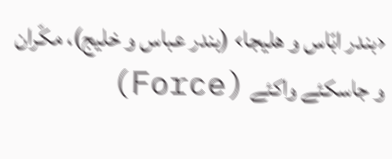‹بندر ابّاس و هلیجا› (بندر عباس و خلیج)، مکّران و جاسکئے واکئے (Force)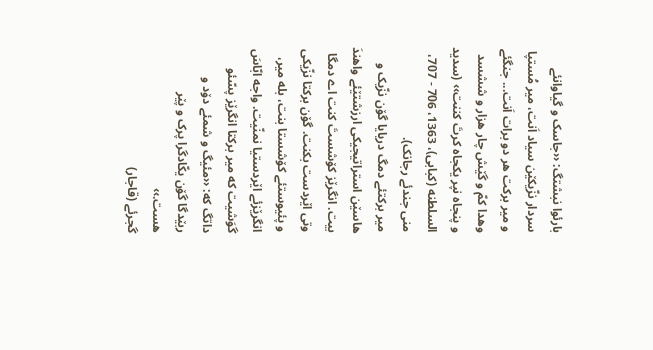بارئوا نبشتگ: ‹‹جاسک و گیاوانئے سردار نزّیکێن سیاد اَنت، میر مُستپا و میر برکت هر دو برات اَنت... جنگئے وهدا کمّ و گێش چار هزار و ششسد و پنجاه نپر یکجاه کرتَ کننت›› (سدید السلطنه (کبابی)، 1363، 706 - 707، منی جندئے رجانک).
میر برکتئے دمگ دریایا گۆن نزّیک و هاسێن استراتیجیکی ارزشتێئے واهندَ بیت. انگرێز کۆشستَ کنت اے دمگا وتی اێردست بکنت. گۆن برکتا نزّیکی و پئیوستئے کۆشستا بنت، بله میر، انگرێزئے اێردستیا نمنّیت. واجه ابّاسَ گوَشیت که میر برکتا انگرێز پسّئو داتگ که: ‹‹مئیگ و شمئے دۆد و ربێدگا گۆن یکّادگرا پرک و پێر هست.››
گجرئے (قاجار)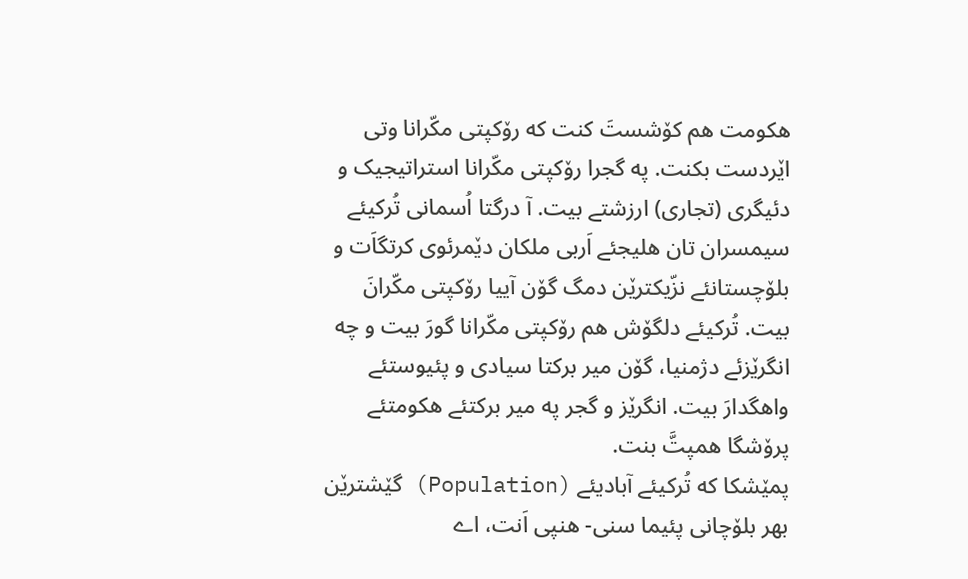هکومت هم کۆشستَ کنت که رۆکپتی مکّرانا وتی اێردست بکنت. په گجرا رۆکپتی مکّرانا استراتیجیک و دئیگری (تجاری) ارزشتے بیت. آ درگتا اُسمانی تُرکیئے سیمسران تان هلیجئے اَربی ملکان دێمرئوی کرتگاَت و بلۆچستانئے نزّیکترێن دمگ گۆن آییا رۆکپتی مکّرانَ بیت. تُرکیئے دلگۆش هم رۆکپتی مکّرانا گورَ بیت و چه انگرێزئے دژمنیا، گۆن میر برکتا سیادی و پئیوستئے واهگدارَ بیت. انگرێز و گجر په میر برکتئے هکومتئے پرۆشگا همپتَّ بنت.
پمێشکا که تُرکیئے آبادیئے (Population) گێشترێن بهر بلۆچانی پئیما سنی- هنپی اَنت، اے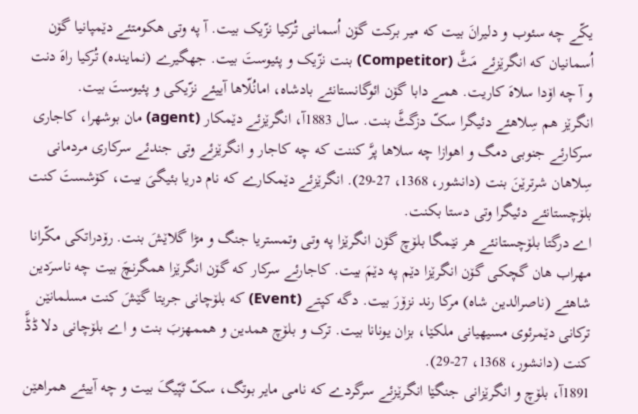یکّے چه سئوب و دلیرانَ بیت که میر برکت گۆن اُسمانی تُرکیا نزّیک بیت. آ په وتی هکومتئے دێمپانیا گۆن اُسمانیان که انگرێزئے مَٹَّ (Competitor) بنت نزّیک و پئیوستَ بیت. جهگیرے (نماینده) تُرکیا راهَ دنت و آ چه اۆدا سلاهَ کاریت. همے دابا گۆن ائوگانستانئے بادشاه، امانُلّاها آییئے نزّیکی و پئیوستَ بیت.
انگرێز هم سِلاهئے دئیگرا سکّ دزگٹَّ بنت. سال 1883آ، انگرێزئے دێمکار (agent) مان بوشهرا، کاجاری سرکارئے جنوبی دمگ و اهوازا چه سلاها پرَّ کننت که چه کاجار و انگرێزئے وتی جندئے سرکاری مردمانی سِلاهان شرترێنَ بنت (دانشور، 1368، 27-29). انگرێزئے دێمکارے که نام دریا بئیگیَ بیت، کۆشستَ کنت بلۆچستانئے دئیگرا وتی دستا بکنت.
اے درگتا بلۆچستانئے هر نێمگا بلۆچ گۆن انگرێزا په وتی وتمستریا جنگ و مڑا گلاێشَ بنت. رۆدراتکی مکّرانا مهراب هان گچکی گۆن انگرێزا دێم په دێمَ بیت. کاجارئے سرکار که گۆن انگرێزا همگرنچَ بیت چه ناسرَدین شاهئے (ناصرالدین شاه) مرکا رند نزۆرَ بیت. دگه کپتے (Event) که بلۆچانی جریتا گێشَ کنت مسلمانێن ترکانی دێمرئوی مسیهیانی ملکێا، بزان یونانا بیت. ترک و بلۆچ همدین و هممهزبَ بنت و اے بلۆچانی دلا ڈڈَّ کنت (دانشور، 1368، 27-29).
1891آ، بلۆچ و انگرێزانی جنگێا انگرێزئے سرگردے که نامی مایر بوتگ، سکّ ٹپّیگَ بیت و چه آییئے همراهێن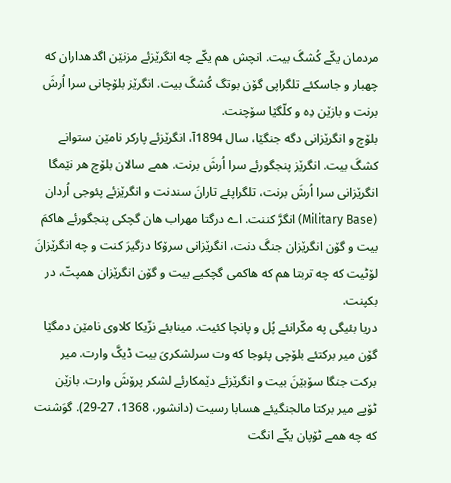مردمان یکّے کُشگَ بیت. انچش هم یکّے چه انگرێزئے مزنێن اگدهداران که چهبار و جاسکئے تلگراپی گۆن بوتگ کُشگَ بیت. انگرێز بلۆچانی سرا اُرشَ برنت و بازێن دِه و کلّگێا سۆچنت.
بلۆچ و انگرێزانی دگه جنگێا، سال 1894آ، انگرێزئے پارکر نامێن ستوانے کشگَ بیت. انگرێز پنجگورئے سرا اُرشَ برنت. همے سالان بلۆچ هر نێمگا انگرێزانی سرا اُرشَ برنت، تلگراپئے تارانَ سندنت و انگرێزئے پئوجی اُردان (Military Base) انگرَّ کننت. اے درگتا مهراب هان گچکی پنجگورئے هاکمَ بیت و گۆن انگرێزان جنگَ دنت، انگرێزانی سرۆکا دزگیرَ کنت و چه انگرێزانَ لۆٹیت که چه تربتا هم که هاکمی گچکیے بیت و گۆن انگرێزان همپتّ، در بکپنت.
دریا بئیگی په مکّرانئے پُل و پانچا کئیت. مینابئے نزّیکا کلاوی نامێن دمگێا گۆن میر برکتئے بلۆچی پئوجا که وت سرلشکریَ بیت ڈیکَّ وارت. میر برکت جنگا سۆبێنَ بیت و انگرێزئے دێمکارئے لشکر پرۆشَ وارت. بازێن ٹۆپے میر برکتا مالجنگیئے هسابا رسیت (دانشور، 1368، 27-29). گوَشنت که چه همے ٹۆپان یکّے انگت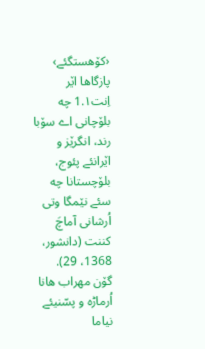‹کۆهستگئے› پازگاها اێر اِنت1.۱ چه بلۆچانی اے سۆبا رند، انگرێز و اێرانئے پئوج، بلۆچستانا چه سئے نێمگا وتی اُرشانی آماچَ کننت (دانشور، 1368، 29).
گۆن مهراب هانا اُرماڑه و پسّنیئے نیاما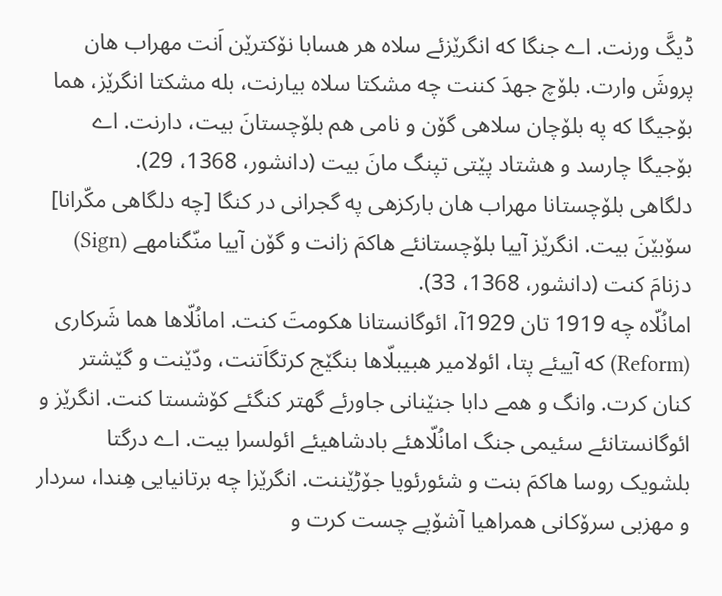ڈیکَّ ورنت. اے جنگا که انگرێزئے سلاه هر هسابا نۆکترێن اَنت مهراب هان پروشَ وارت. بلۆچ جهدَ کننت چه مشکتا سلاه بیارنت، بله مشکتا انگرێز، هما بۆجیگا که په بلۆچان سلاهی گۆن و نامی هم بلۆچستانَ بیت، دارنت. اے بۆجیگا چارسد و هشتاد پێتی تپنگ مانَ بیت (دانشور، 1368، 29).
دلگاهی بلۆچستانا مهراب هان بارکزهی په گجرانی در کنگا [چه دلگاهی مکّرانا] سۆبێنَ بیت. انگرێز آییا بلۆچستانئے هاکمَ زانت و گۆن آییا منّگنامهے (Sign) دزنامَ کنت (دانشور، 1368، 33).
امانُلّاه چه 1919 تان 1929آ، ائوگانستانا هکومتَ کنت. امانُلّاها هما شَرکاری (Reform) که آییئے پتا، ائولامیر هبیبلّاها بنگێج کرتگاَتنت، ودّێنت و گێشتر کنان کرت. وانگ و همے دابا جنێنانی جاورئے گهتر کنگئے کۆشستا کنت. انگرێز و ائوگانستانئے سئیمی جنگ امانُلّاهئے بادشاهیئے ائولسرا بیت. اے درگتا بلشویک روسا هاکمَ بنت و شئورئویا جۆڑێننت. انگرێزا چه برتانیایی هِندا، سردار و مهزبی سرۆکانی همراهیا آشۆپے چست کرت و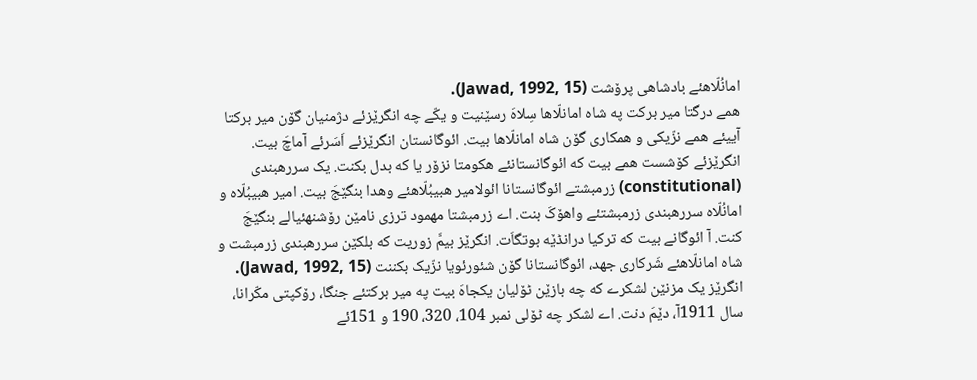امانُلّاهئے بادشاهی پرۆشت (Jawad, 1992, 15).
همے درگتا میر برکت په شاه امانلّاها سِلاهَ رسێنیت و یکّے چه انگرێزئے دژمنیان گۆن میر برکتا آییئے همے نزّیکی و همکاری گۆن شاه امانلّاها بیت. ائوگانستان انگرێزئے اَسَرئے آماچَ بیت. انگرێزئے کۆشست همے بیت که ائوگانستانئے هکومتا نزۆر یا که بدل بکنت. یک سررهبندی (constitutional) زرمبشتے ائوگانستانا ائولامیر هبیبُلّاهئے وهدا بنگێجَ بیت. امیر هبیبُلّاه و امانُلّاه سررهبندی زرمبشتئے واهۆکَ بنت. اے زرمبشتا مهمود ترزی نامێن رۆشنهئیالے بنگێجَ کنت. آ ائوگانے بیت که ترکیا درانڈێه بوتگاَت. انگرێز بیمَّ زوریت که بلکێن سررهبندی زرمبشت و شاه امانلّاهئے شَرکاری جهد، ائوگانستانا گۆن شئورئویا نزّیک بکننت (Jawad, 1992, 15).
انگرێز یک مزنێن لشکرے که چه بازێن ٹۆلیان یکجاهَ بیت په میر برکتئے جنگا، رۆکپتی مکّرانا، سال 1911آ، دێمَ دنت. اے لشکر چه ٹۆلی نمبر 104، 320، 190 و 151ئے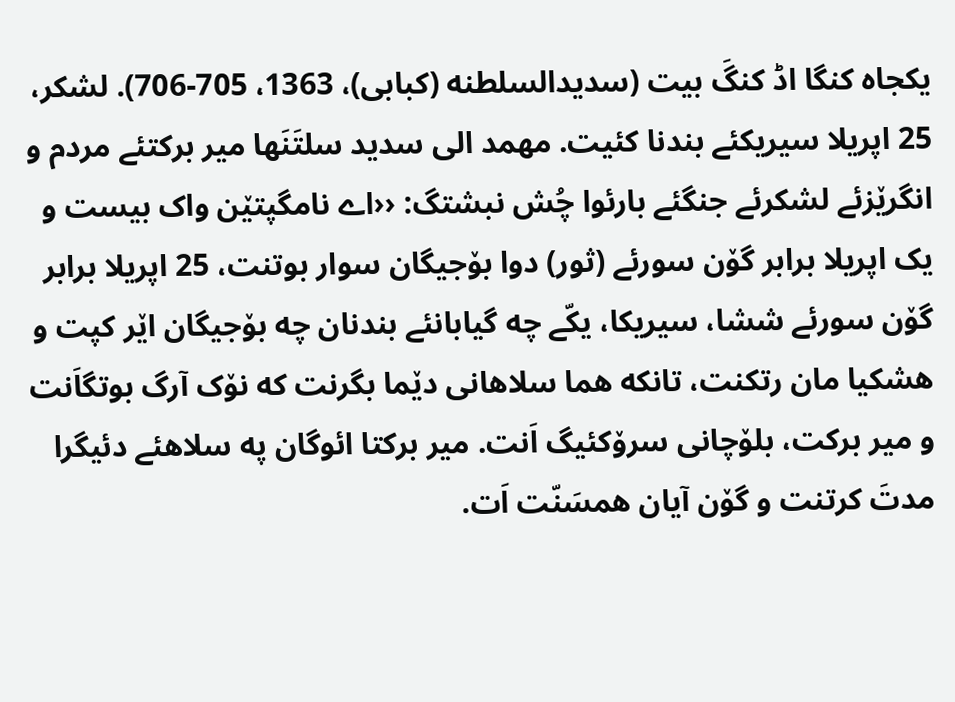یکجاه کنگا اڈ کنگَ بیت (سدیدالسلطنه (کبابی)، 1363، 705-706). لشکر، 25 اپریلا سیریکئے بندنا کئیت. مهمد الی سدید سلتَنَها میر برکتئے مردم و انگرێزئے لشکرئے جنگئے بارئوا چُش نبشتگ: ‹‹اے نامگپتێن واک بیست و یک اپریلا برابر گۆن سورئے (ثور) دوا بۆجیگان سوار بوتنت، 25 اپریلا برابر گۆن سورئے ششا، سیریکا، یکّے چه گیابانئے بندنان چه بۆجیگان اێر کپت و هشکیا مان رتکنت، تانکه هما سلاهانی دێما بگرنت که نۆک آرگ بوتگاَنت و میر برکت، بلۆچانی سرۆکئیگ اَنت. میر برکتا ائوگان په سلاهئے دئیگرا مدتَ کرتنت و گۆن آیان همسَنّت اَت.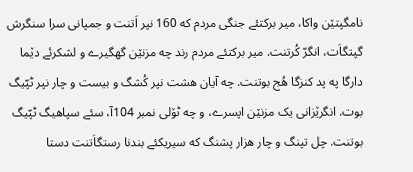نامگپتێن واکا، میر برکتئے جنگی مردم که 160 نپر اَتنت و جمپانی سرا سنگرش گپتگاَت، انگرّ کُرتنت. میر برکتئے مردم رند چه مزنێن گهگیرے و لشکرئے دێما دارگا په پد کنزگا هُج بوتنت. چه آیان هشت نپر کُشگ و بیست و چار نپر ٹپّیگ بوت. انگرێزانی یک مزنێن اپسرے، و چه ٹۆلی نمبر 104آ، سئے سپاهیگ ٹپّیگ بوتنت. چل تپنگ و چار هزار پشنگ که سیریکئے بندنا رستگاَتنت دستا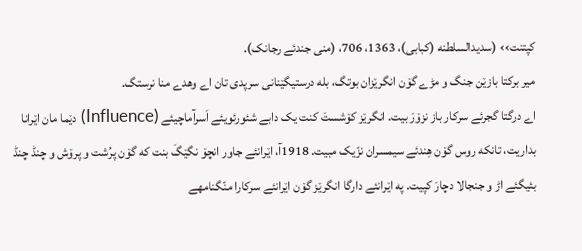کپتنت›› (سدیدالسلطنه (کبابی)، 1363، 706، (منی جندئے رجانک).
میر برکتا بازێن جنگ و مڑے گۆن انگرێزان بوتگ، بله درستیگێنانی سرپدی تان اے وهدے منا نرستگ.
اے درگتا گجرئے سرکار باز نزۆرَ بیت. انگرێز کۆشستَ کنت یک دابے شئورئویئے اَسرآماچیئے (Influence) دێما مان اێرانا بداریت، تانکه روس گۆن هِندئے سیمسران نزّیک مبیت. 1918آ، اێرانئے جاور انچۆ نگێگَ بنت که گۆن پرُشت و پرۆش و چنڈ چنڈ بئیگئے اڑ و جنجالا دچارَ کپیت. په اێرانئے دارگا انگرێز گۆن اێرانئے سرکارا منّگنامهے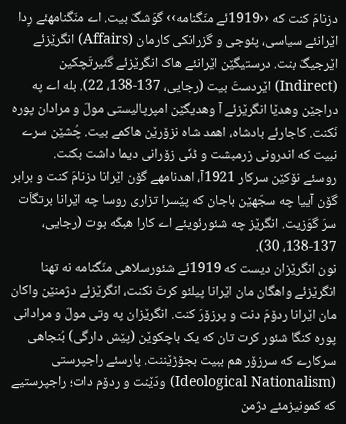دزنامَ کنت که ‹‹1919ئے منّگنامه›› گوَشگَ بیت. اے منّگنامهئے رِدا اێرانئے سیاسی، پئوجی و گزرانکی کارمان (Affairs) انگرێزئے اێرجیگَ بنت. درستیگێن اێرانئے هاک انگرێزئے گئیرتَچکین (Indirect) اێردستَ بیت (رجایی، 137-138، 22). بله اے په دراجێن وهدێا انگرێزئے آ وهدیگێن امپرپالیستی مولّ و مرادان پوره نَکنت. کاجارئے بادشاه، اهمد شاه نزۆرێن هاکمے بیت. چُشێن سرے نبیت که اندرونی زرمبشت و ڈنّی زۆرانی دیما داشت بکنت.
روسئے نۆکێن سرکار 1921آ، اهدنامهے گۆن اێرانا دزنامَ کنت و برابر گۆن آییا چه سجّهێن باجان که پێسرا تزاری روسا چه اێرانا برتگاَت سرَ گوَزیت. انگرێز چه شئورئویئے اے کارا هبکّه بوت (رجایی، 137-138، 30).
نون انگرێزان دیست که 1919ئے شئورسلاهی منّگنامه نه تهنا انگرێزئے واهگان مان اێرانا پیلئو کرتَ نکنت، انگرێزئے دژمنێن واکان مان اێرانا ردۆمَ دنت و پرزۆرَ کنت. انگرێزان په وتی مولّ و مرادانی پوره کنگا شئور کرت تان که یک باچکوێن (پێش دارگی) بُنجاهی سرکارے که سرزۆر هم ببیت بجۆڑێننت. پارسئے راجپرستی (Ideological Nationalism) ودّێنت و ردۆم دات؛ راجپرستیے که کمونیزمئے دژمن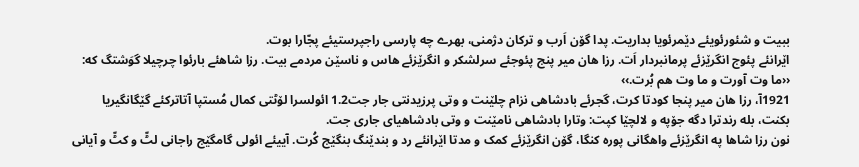ببیت و شئورئویئے دێمرئویا بداریت. پدا گۆن اَرب و ترکان دژمنی، بهرے چه پارسی راجپرستیئے پجّارا بوت.
اێرانئے پئوج انگرێزئے پرمانبردار اَت. رزا هان میر پنج پئوجئے سرلشکر و انگرێزئے هاس و ناسێن مردمے بیت. رزا شاهئے بارئوا چرچیلا گوَشتگ که: ‹‹ما وت آورت و ما وت هم بُرت.››
1921آ، رزا هان میر پنجا کودتا کرت، گجرئے بادشاهی نزام چلێنت و وتی پرزیدنتی جار جت1.2 ائولسرا لۆٹتی کمال مُستپا آتاترکئے گێگانگیریا بکنت، بله رندترا دگه جۆپه و لالچێا کپت: وتارا بادشاهی نامێنت و وتی بادشاهیای جاری جت.
نون رزا شاها په انگرێزئے واهگانی پوره کنگا، گۆن انگرێزئے کمک و مدتا اێرانئے رد و بندێنگ بنگێج کُرت. آییئے ائولی گامگێج راجانی لٹّ و کٹّ و آیانی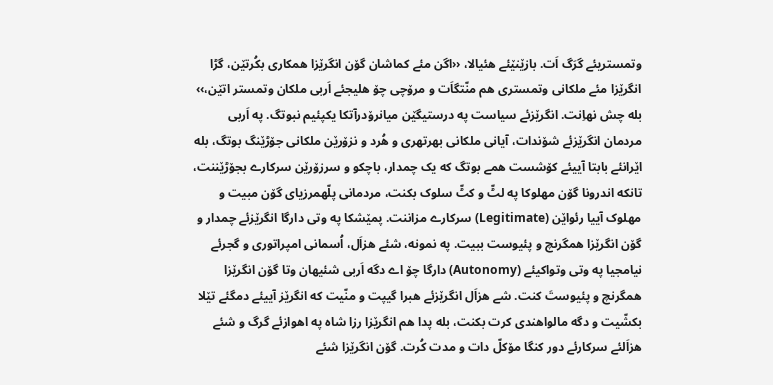وتمستریئے گرَگ اَت. بازێنێئے هئیالا، ‹‹اگن مئے کماشان گۆن انگرێزا همکاری بکُرتێن، گڑا انگرێزا مئے ملکانی وتمستری هم منّتگاَت و مرۆچی چۆ هلیجئے اَربی ملکان وتمستر اتێن،››
بله چش نهاِنت. انگرێزئے سیاست په درستیگێن میانرۆدرآتکا یکپئیم نبوتگ. په اَربی مردمان انگرێزئے شۆندات، آیانی ملکانی بهرتهری و هُرد و نزۆرێن ملکانی جۆڑێنگ بوتگ، بله اێرانئے بابتا آییئے کۆشست همے بوتگ که یک چمدار، باچکو و سرزۆرێن سرکارے بجۆڑێننت، تانکه اندرونا گۆن مهلوکا په لٹّ و کٹّ سلوک بکنت، مردمانی پلّهمرزیای گۆن مبیت و مهلوک آییا رئواێن (Legitimate) سرکارے مزاننت. پمێشکا په وتی دارگا انگرێزئے چمدار و گۆن انگرێزا همگرنچ و پئیوست ببیت. په نمونه، شئے هزاَل، اُسمانی امپراتوری و گجرئے نیامجیا په وتی وتواکیئے (Autonomy) دارگا چۆ اے دگه اَربی شئیهان وتا گۆن انگرێزا همگرنچ و پئیوستَ کنت. شے هزاَل انگرێزئے هبرا گیپت و منّیت که انگرێز آییئے دمگئے تێلا بکشّیت و دگه مالواهندی کرت بکنت، بله پدا هم انگرێزا رزا شاه په اهوازئے گرگ و شئے هزاَلئے سرکارئے دور کنگا مۆکلّ دات و مدت کُرت. گۆن انگرێزا شئے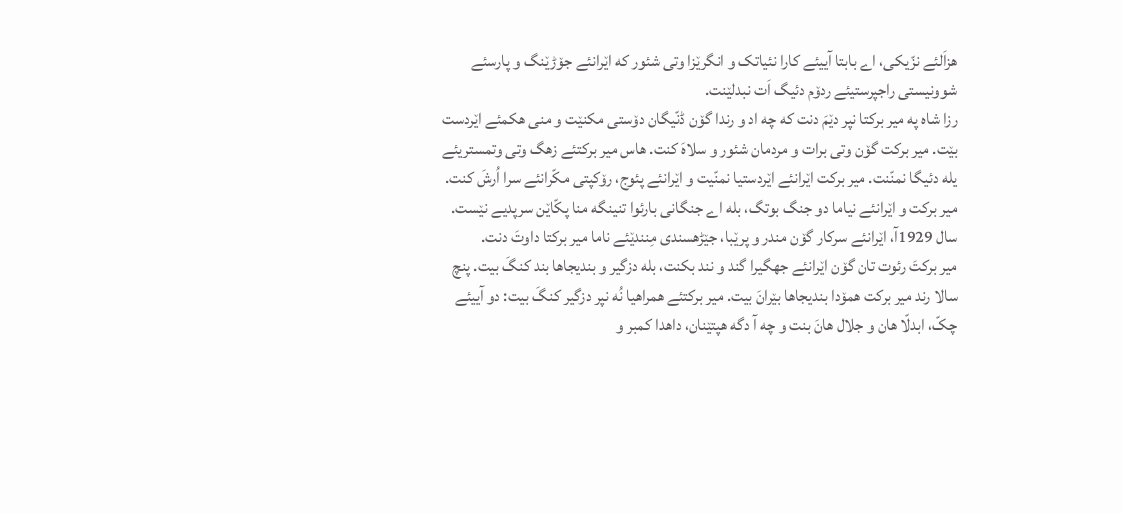هزاَلئے نزّیکی، اے بابتا آییئے کارا نئیاتک و انگرێزا وتی شئور که اێرانئے جۆڑێنگ و پارسئے شوونیستی راجپرستیئے ردۆم دئیگ اَت نبدلێنت.
رزا شاه په میر برکتا نپر دێمَ دنت که چه اد و رندا گۆن ڈنّیگان دۆستی مکنێت و منی هکمئے اێردست بێت. میر برکت گۆن وتی برات و مردمان شئور و سلاهَ کنت. هاس میر برکتئے زهگ وتی وتمستریئے یله دئیگا نمنّنت. میر برکت اێرانئے اێردستیا نمنّیت و اێرانئے پئوج، رۆکپتی مکّرانئے سرا اُرشَ کنت. میر برکت و اێرانئے نیاما دو جنگ بوتگ، بله اے جنگانی بارئوا تنینگه منا پکّاێن سرپدیے نێست.
سال 1929آ، اێرانئے سرکار گۆن مندر و پرێبا، جێڑهسندی مِنندێئے ناما میر برکتا داوتَ دنت.
میر برکتَ رئوت تان گۆن اێرانئے جهگیرا گند و نند بکنت، بله دزگیر و بندیجاها بند کنگَ بیت. پنچ سالا رند میر برکت همۆدا بندیجاها بێرانَ بیت. میر برکتئے همراهیا نُه نپر دزگیر کنگَ بیت: دو آییئے چکّ، ابدلّا هان و جلال هانَ بنت و چه آ دگه هپتێنان، داهدا کمبر و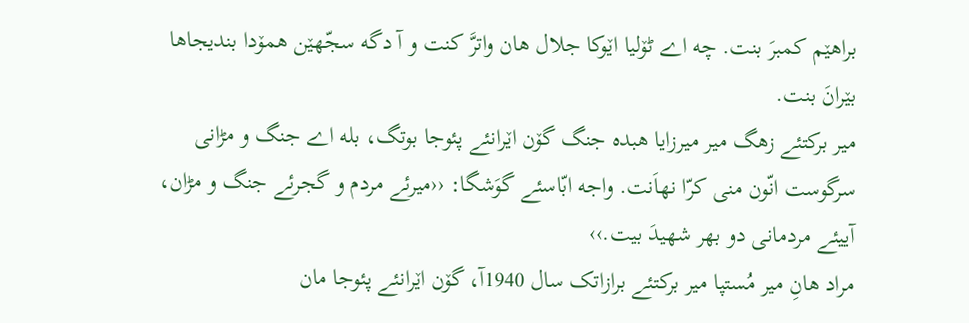براهێم کمبرَ بنت. چه اے ٹۆلیا اێوکا جلال هان واترَّ کنت و آ دگه سجّهێن همۆدا بندیجاها بێرانَ بنت.
میر برکتئے زهگ میر میرزایا هبده جنگ گۆن اێرانئے پئوجا بوتگ، بله اے جنگ و مڑانی سرگوست انّون منی کرّا نهاَنت. واجه ابّاسئے گوَشگا: ‹‹میرئے مردم و گجرئے جنگ و مڑان، آییئے مردمانی دو بهر شهیدَ بیت.››
مراد هانِ میر مُستپا میر برکتئے برازاتک سال 1940آ، گۆن اێرانئے پئوجا مان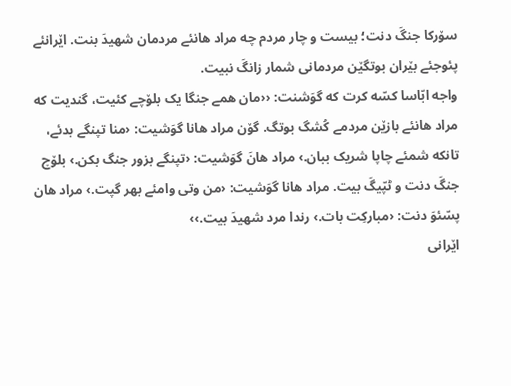سۆرکا جنگَ دنت؛ بیست و چار مردم چه مراد هانئے مردمان شهیدَ بنت. اێرانئے پئوجئے بێران بوتگێن مردمانی شمار زانگَ نبیت.
واجه ابّاسا کسّه کرت که گوَشنت: ‹‹مان همے جنگا یک بلۆچے کئیت، گندیت که مراد هانئے بازێن مردمے کُشگ بوتگ. گۆن مراد هانا گوَشیت: ‹منا تپنگے بدئے، تانکه شمئے چاپا شریک ببان.› مراد هانَ گوَشیت: ‹تپنگے بزور جنگ بکن.› بلۆچ جنگَ دنت و ٹپّیگَ بیت. مراد هانا گوَشیت: ‹من وتی وامئے بهر گپت.› مراد هان پسّئوَ دنت: ‹مبارکِت بات.› رندا مرد شهیدَ بیت.››
اێرانی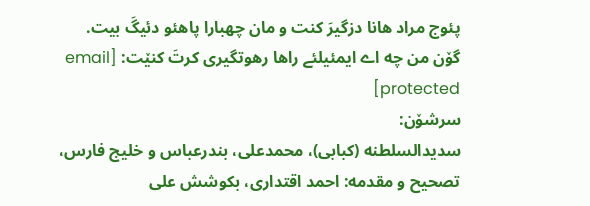پئوج مراد هانا دزگیرَ کنت و مان چهبارا پاهئو دئیگَ بیت.
گۆن من چه اے ایمئیلئے راها رهوتگیری کرتَ کنێت: [email protected]
سرشۆن:
سدیدالسلطنه (کبابی)، محمدعلی، بندرعباس و خلیج فارس، تصحیح و مقدمه: احمد اقتداری، بکوشش علی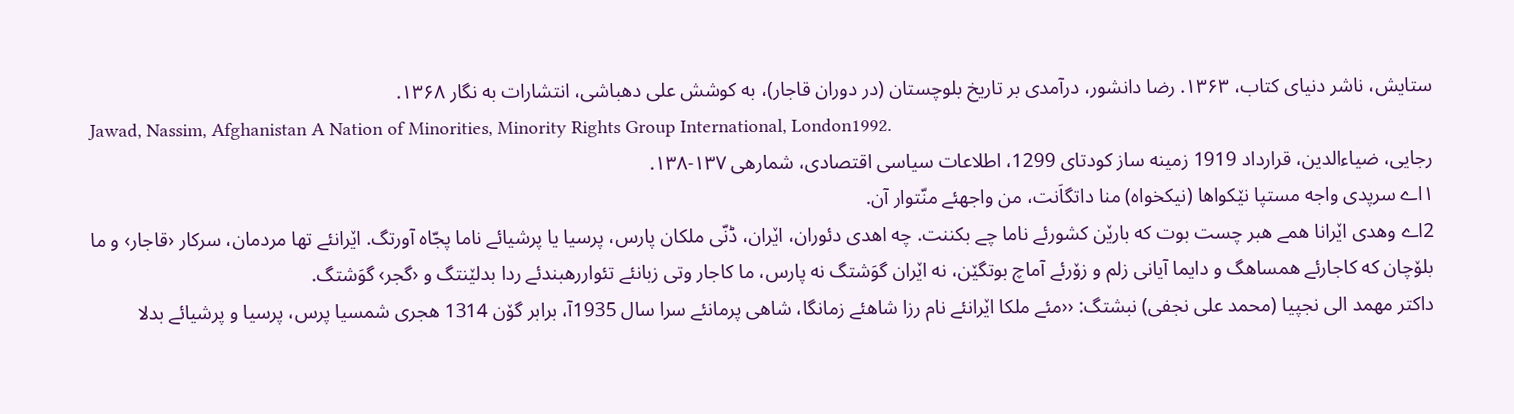ستایش، ناشر دنیای کتاب، ۱۳۶۳. رضا دانشور، درآمدی بر تاریخ بلوچستان (در دوران قاجار)، به کوشش علی دهباشی، انتشارات به نگار ۱۳۶۸.
Jawad, Nassim, Afghanistan A Nation of Minorities, Minority Rights Group International, London1992.
رجایی، ضیاءالدین، قرارداد 1919 زمینه ساز کودتای 1299، اطلاعات سیاسی اقتصادی، شمارهی ۱۳۷-۱۳۸.
۱اے سرپدی واجه مستپا نێکواها (نیکخواه) منا داتگاَنت، من واجهئے منّتوار آن.
2اے وهدی اێرانا همے هبر چست بوت که بارێن کشورئے ناما چے بکننت. چه اهدی دئوران، اێران، ڈنّی ملکان پارس، پرسیا یا پرشیائے ناما پجّاه آورتگ. اێرانئے تها مردمان، سرکار ‹قاجار› و ما بلۆچان که کاجارئے همساهگ و دایما آیانی زلم و زۆرئے آماچ بوتگێن، نه اێران گوَشتگ نه پارس، ما کاجار وتی زبانئے تئواررهبندئے ردا بدلێنتگ و ‹گجر› گوَشتگ.
داکتر مهمد الی نجپیا (محمد علی نجفی) نبشتگ: ‹‹مئے ملکا اێرانئے نام رزا شاهئے زمانگا، شاهی پرمانئے سرا سال 1935آ، برابر گۆن 1314 هجری شمسیا پرس، پرسیا و پرشیائے بدلا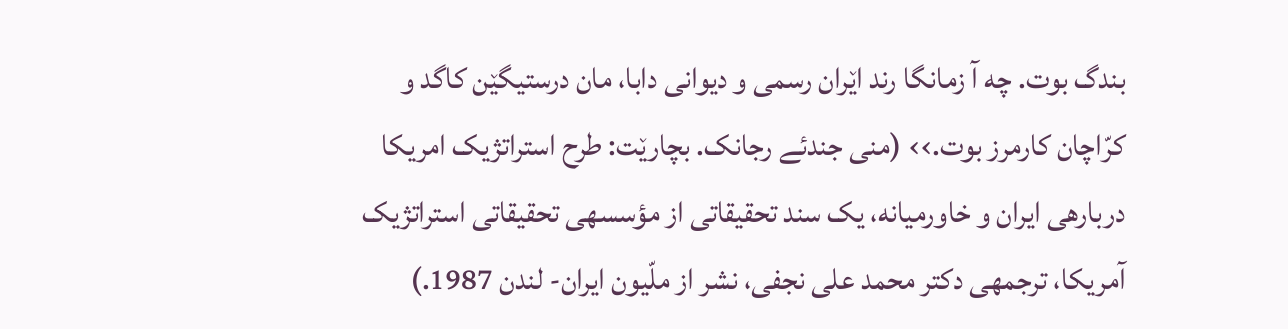بندگ بوت. چه آ زمانگا رند اێران رسمی و دیوانی دابا، مان درستیگێن کاگد و کرّاچان کارمرز بوت.›› (منی جندئے رجانک. بچارێت: طرح استراتژیک امریکا دربارهی ایران و خاورمیانه، یک سند تحقیقاتی از مؤسسهی تحقیقاتی استراتژیک آمریکا، ترجمهی دکتر محمد علی نجفی، نشر از ملّیون ایران- لندن 1987.)